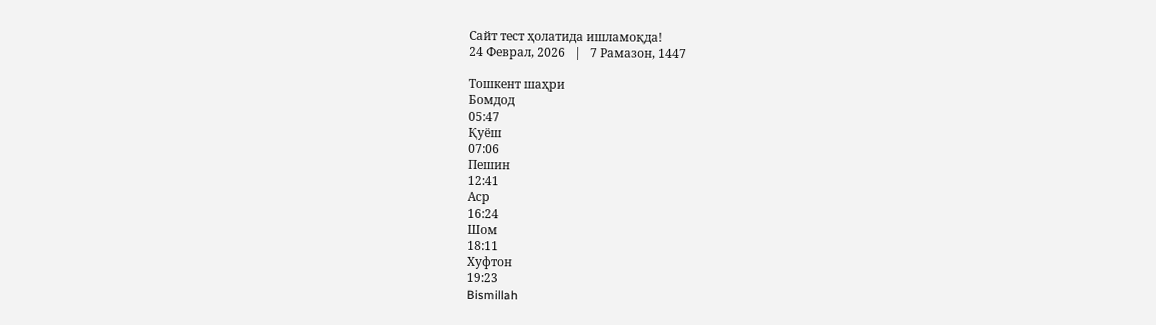Сайт тест ҳолатида ишламоқда!
24 Феврал, 2026   |   7 Рамазон, 1447

Тошкент шаҳри
Бомдод
05:47
Қуёш
07:06
Пешин
12:41
Аср
16:24
Шом
18:11
Хуфтон
19:23
Bismillah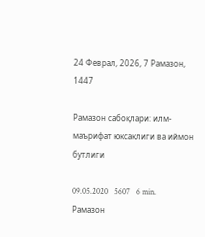24 Феврал, 2026, 7 Рамазон, 1447

Рамазон сабоқлари: илм-маърифат юксаклиги ва иймон бутлиги

09.05.2020   5607   6 min.
Рамазон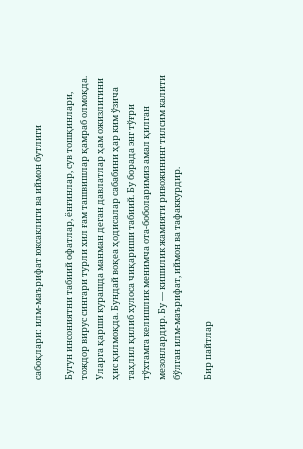сабоқлари: илм-маърифат юксаклиги ва иймон бутлиги

Бугун инсониятни табиий офатлар, ёнғинлар, сув тошқинлари, тождор вирус сингари турли хил ғам ташвишлар қамраб олмоқда. Уларга қарши курашда манман деган давлатлар ҳам ожизлигини ҳис қилмоқда. Бундай воқеа ҳодисалар сабабини ҳар ким ўзича таҳлил қилиб хулоса чиқариши табиий. Бу борада энг тўғри тўхтамга келишлик менимча ота-боболаримиз амал қилган мезонлардир. Бу — кишилик жамияти ривожининг тилсим калити бўлган илм-маърифат, иймон ва тафаккурдир.

Бир пайтлар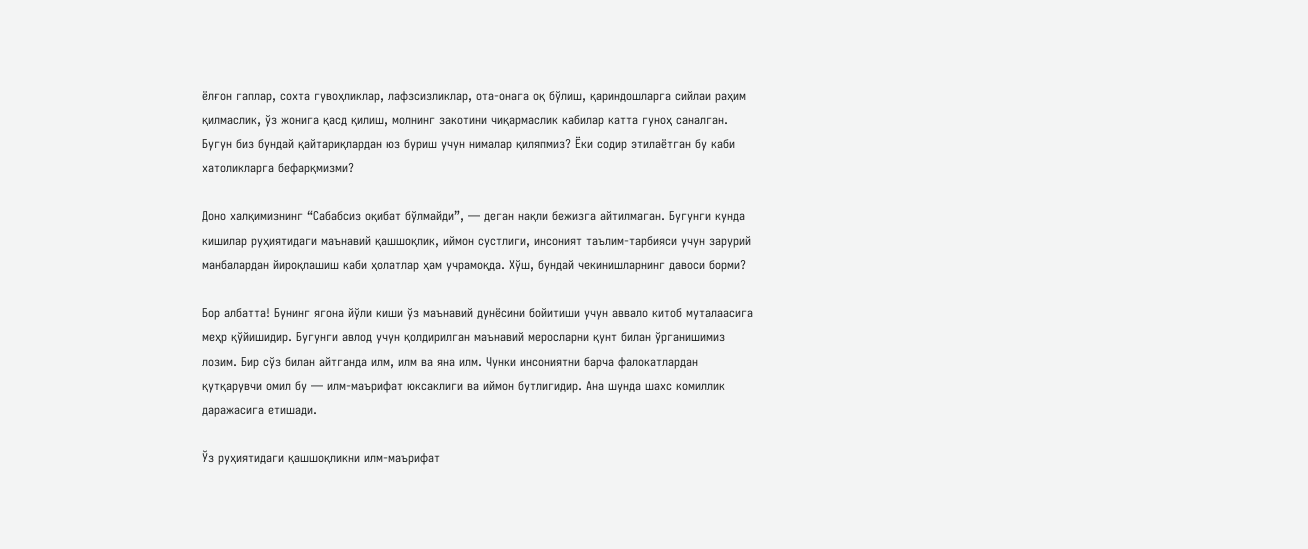ёлғон гаплар, сохта гувоҳликлар, лафзсизликлар, ота-онага оқ бўлиш, қариндошларга сийлаи раҳим қилмаслик, ўз жонига қасд қилиш, молнинг закотини чиқармаслик кабилар катта гуноҳ саналган. Бугун биз бундай қайтариқлардан юз буриш учун нималар қиляпмиз? Ёки содир этилаётган бу каби хатоликларга бефарқмизми?

Доно халқимизнинг “Сабабсиз оқибат бўлмайди”, — деган нақли бежизга айтилмаган. Бугунги кунда кишилар руҳиятидаги маънавий қашшоқлик, иймон сустлиги, инсоният таълим-тарбияси учун зарурий манбалардан йироқлашиш каби ҳолатлар ҳам учрамоқда. Хўш, бундай чекинишларнинг давоси борми?

Бор албатта! Бунинг ягона йўли киши ўз маънавий дунёсини бойитиши учун аввало китоб муталаасига меҳр қўйишидир. Бугунги авлод учун қолдирилган маънавий меросларни қунт билан ўрганишимиз лозим. Бир сўз билан айтганда илм, илм ва яна илм. Чунки инсониятни барча фалокатлардан қутқарувчи омил бу — илм-маърифат юксаклиги ва иймон бутлигидир. Ана шунда шахс комиллик даражасига етишади.

Ўз руҳиятидаги қашшоқликни илм-маърифат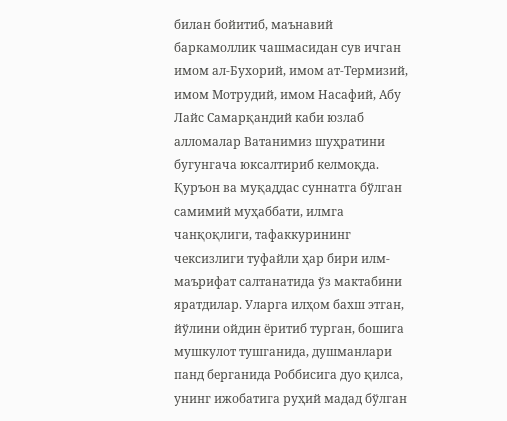билан бойитиб, маънавий баркамоллик чашмасидан сув ичган имом ал-Бухорий, имом ат-Термизий, имом Мотрудий, имом Насафий, Абу Лайс Самарқандий каби юзлаб алломалар Ватанимиз шуҳратини бугунгача юксалтириб келмоқда. Қуръон ва муқаддас суннатга бўлган самимий муҳаббати, илмга чанқоқлиги, тафаккурининг чексизлиги туфайли ҳар бири илм-маърифат салтанатида ўз мактабини яратдилар. Уларга илҳом бахш этган, йўлини ойдин ёритиб турган, бошига мушкулот тушганида, душманлари панд берганида Роббисига дуо қилса, унинг ижобатига руҳий мадад бўлган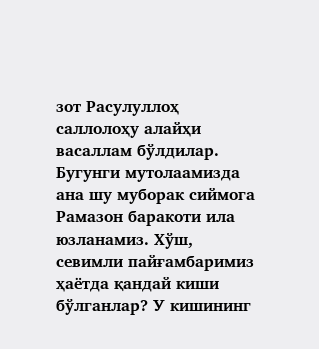зот Расулуллоҳ саллолоҳу алайҳи васаллам бўлдилар. Бугунги мутолаамизда ана шу муборак сиймога Рамазон баракоти ила юзланамиз. Хўш, севимли пайғамбаримиз ҳаётда қандай киши бўлганлар? У кишининг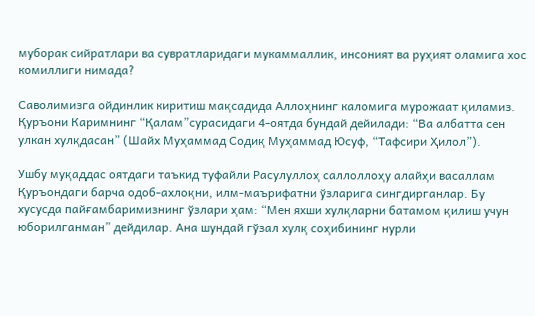муборак сийратлари ва сувратларидаги мукаммаллик, инсоният ва руҳият оламига хос комиллиги нимада?

Саволимизга ойдинлик киритиш мақсадида Аллоҳнинг каломига мурожаат қиламиз. Қуръони Каримнинг “Қалам”сурасидаги 4-оятда бундай дейилади: “Ва албатта сен улкан хулқдасан” (Шайх Муҳаммад Содиқ Муҳаммад Юсуф, “Тафсири Ҳилол”).

Ушбу муқаддас оятдаги таъкид туфайли Расулуллоҳ саллоллоҳу алайҳи васаллам Қуръондаги барча одоб-ахлоқни, илм-маърифатни ўзларига сингдирганлар. Бу хусусда пайғамбаримизнинг ўзлари ҳам: “Мен яхши хулқларни батамом қилиш учун юборилганман” дейдилар. Ана шундай гўзал хулқ соҳибининг нурли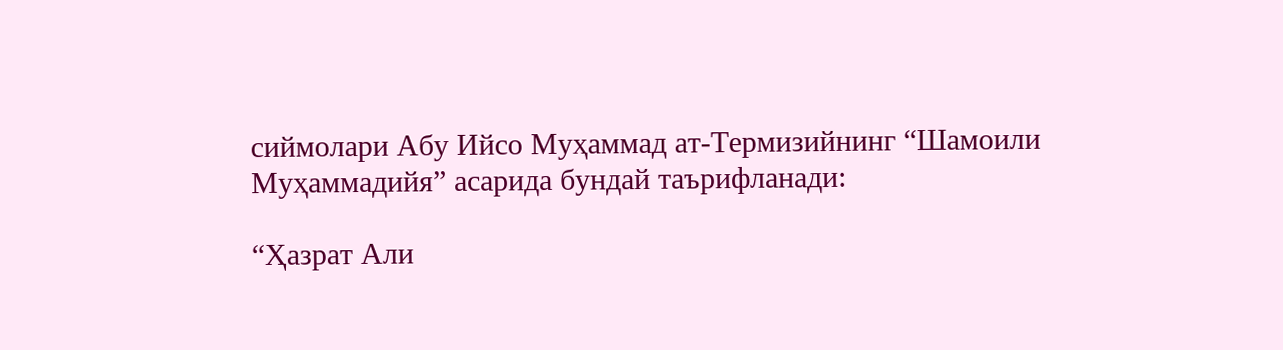сиймолари Абу Ийсо Муҳаммад ат-Термизийнинг “Шамоили Муҳаммадийя” асарида бундай таърифланади:

“Ҳазрат Али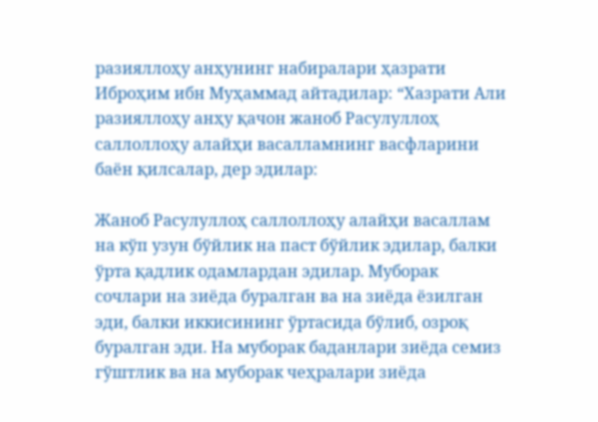разияллоҳу анҳунинг набиралари ҳазрати Иброҳим ибн Муҳаммад айтадилар: “Хазрати Али разияллоҳу анҳу қачон жаноб Расулуллоҳ саллоллоҳу алайҳи васалламнинг васфларини баён қилсалар, дер эдилар:

Жаноб Расулуллоҳ саллоллоҳу алайҳи васаллам на кўп узун бўйлик на паст бўйлик эдилар, балки ўрта қадлик одамлардан эдилар. Муборак сочлари на зиёда буралган ва на зиёда ёзилган эди, балки иккисининг ўртасида бўлиб, озроқ буралган эди. На муборак баданлари зиёда семиз гўштлик ва на муборак чеҳралари зиёда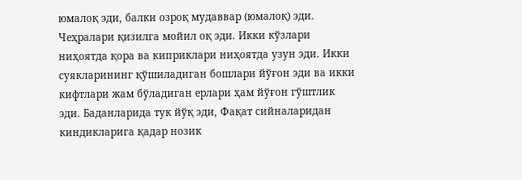юмалоқ эди, балки озроқ мудаввар (юмалоқ) эди. Чеҳралари қизилга мойил оқ эди. Икки кўзлари ниҳоятда қора ва киприклари ниҳоятда узун эди. Икки суякларининг қўшиладиган бошлари йўғон эди ва икки кифтлари жам бўладиган ерлари ҳам йўғон гўштлик эди. Баданларида тук йўқ эди, Фақат сийналаридан киндикларига қадар нозик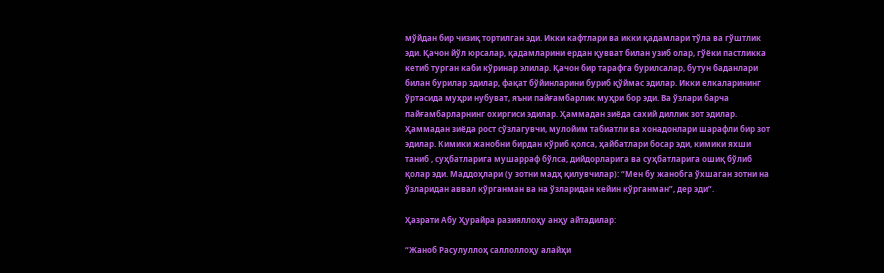мўйдан бир чизиқ тортилган эди. Икки кафтлари ва икки қадамлари тўла ва гўштлик эди. Қачон йўл юрсалар, қадамларини ердан қувват билан узиб олар, гўёки пастликка кетиб турган каби кўринар элилар. Қачон бир тарафга бурилсалар, бутун баданлари билан бурилар эдилар, фақат бўйинларини буриб қўймас эдилар. Икки елкаларининг ўртасида муҳри нубуват, яъни пайғамбарлик муҳри бор эди. Ва ўзлари барча пайғамбарларнинг охиргиси эдилар. Ҳаммадан зиёда сахий диллик зот эдилар. Ҳаммадан зиёда рост сўзлагувчи, мулойим табиатли ва хонадонлари шарафли бир зот эдилар. Кимики жанобни бирдан кўриб қолса, ҳайбатлари босар эди, кимики яхши таниб , суҳбатларига мушарраф бўлса, дийдорларига ва суҳбатларига ошиқ бўлиб қолар эди. Маддоҳлари (у зотни мадҳ қилувчилар): “Мен бу жанобга ўхшаган зотни на ўзларидан аввал кўрганман ва на ўзларидан кейин кўрганман”, дер эди”.

Ҳазрати Абу Ҳурайра разияллоҳу анҳу айтадилар:

“Жаноб Расулуллоҳ саллоллоҳу алайҳи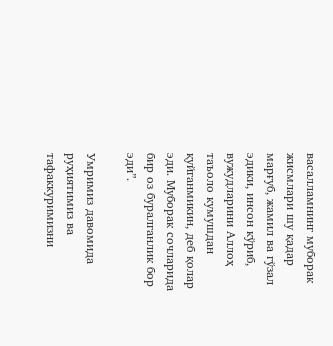васалламнинг муборак жисмлари шу қадар марғуб, жамил ва гўзал эдики, инсон кўриб, вужудларини Аллоҳ таъоло кумушдан қуйганмикин, деб қолар эди. Муборак сочларида бир оз буралганлик бор эди”.

Умримиз давомида руҳиятимиз ва тафаккуримизни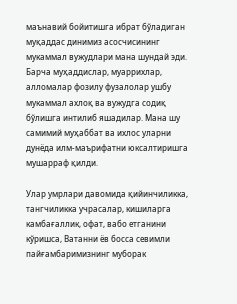маънавий бойитишга ибрат бўладиган муқаддас динимиз асосчисининг мукаммал вужудлари мана шундай эди. Барча муҳаддислар, муаррихлар, алломалар фозилу фузалолар ушбу мукаммал ахлоқ ва вужудга содиқ бўлишга интилиб яшадилар. Мана шу самимий муҳаббат ва ихлос уларни дунёда илм-маърифатни юксалтиришга мушарраф қилди.

Улар умрлари давомида қийинчиликка, тангчиликка учрасалар, кишиларга камбағаллик, офат, вабо етганини кўришса, Ватанни ёв босса севимли пайғамбаримизнинг муборак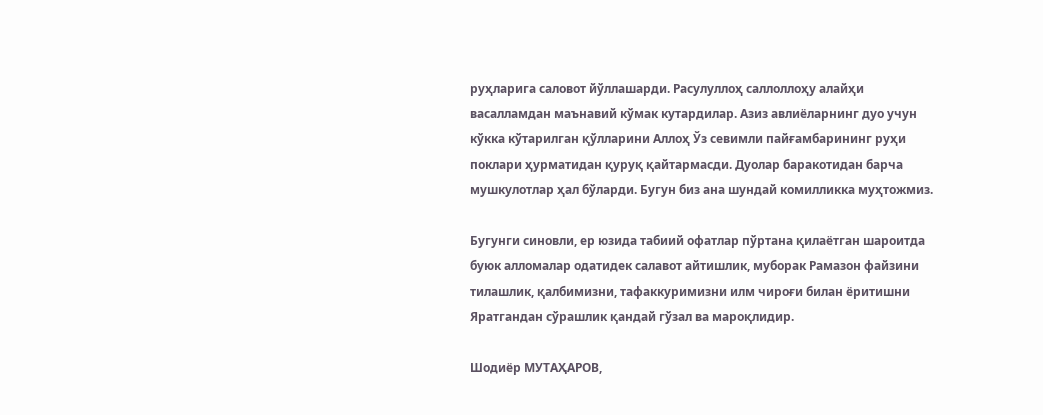руҳларига саловот йўллашарди. Расулуллоҳ саллоллоҳу алайҳи васалламдан маънавий кўмак кутардилар. Азиз авлиёларнинг дуо учун кўкка кўтарилган қўлларини Аллоҳ Ўз севимли пайғамбарининг руҳи поклари ҳурматидан қуруқ қайтармасди. Дуолар баракотидан барча мушкулотлар ҳал бўларди. Бугун биз ана шундай комилликка муҳтожмиз.

Бугунги синовли, ер юзида табиий офатлар пўртана қилаётган шароитда буюк алломалар одатидек салавот айтишлик, муборак Рамазон файзини тилашлик, қалбимизни, тафаккуримизни илм чироғи билан ёритишни Яратгандан сўрашлик қандай гўзал ва мароқлидир.

Шодиёр МУТАҲАРОВ,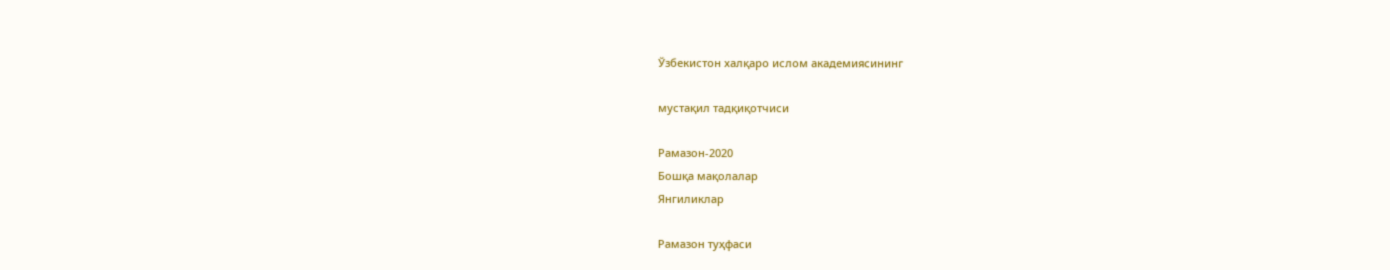Ўзбекистон халқаро ислом академиясининг

мустақил тадқиқотчиси

Рамазон-2020
Бошқа мақолалар
Янгиликлар

Рамазон туҳфаси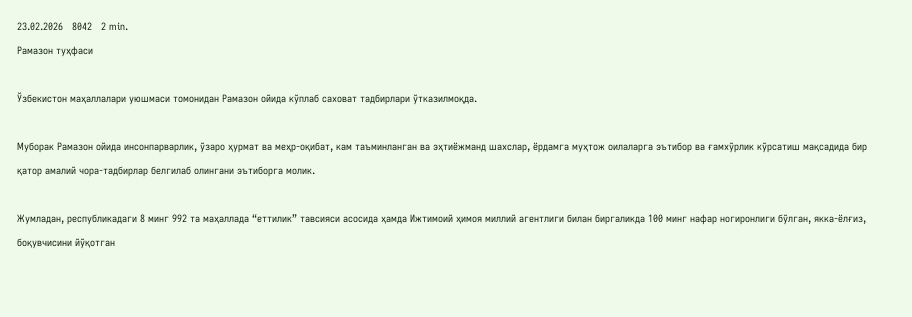23.02.2026   8042   2 min.
Рамазон туҳфаси

Ўзбекистон маҳаллалари уюшмаси томонидан Рамазон ойида кўплаб саховат тадбирлари ўтказилмоқда.

Муборак Рамазон ойида инсонпарварлик, ўзаро ҳурмат ва меҳр-оқибат, кам таъминланган ва эҳтиёжманд шахслар, ёрдамга муҳтож оилаларга эътибор ва ғамхўрлик кўрсатиш мақсадида бир қатор амалий чора-тадбирлар белгилаб олингани эътиборга молик.

Жумладан, республикадаги 8 минг 992 та маҳаллада “еттилик” тавсияси асосида ҳамда Ижтимоий ҳимоя миллий агентлиги билан биргаликда 100 минг нафар ногиронлиги бўлган, якка-ёлғиз, боқувчисини йўқотган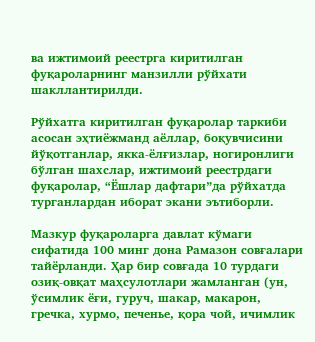ва ижтимоий реестрга киритилган фуқароларнинг манзилли рўйхати шакллантирилди.

Рўйхатга киритилган фуқаролар таркиби асосан эҳтиёжманд аёллар, боқувчисини йўқотганлар, якка-ёлғизлар, ногиронлиги бўлган шахслар, ижтимоий реестрдаги фуқаролар, “Ёшлар дафтари”да рўйхатда турганлардан иборат экани эътиборли.

Мазкур фуқароларга давлат кўмаги сифатида 100 минг дона Рамазон совғалари тайёрланди. Ҳар бир совғада 10 турдаги озиқ-овқат маҳсулотлари жамланган (ун, ўсимлик ёғи, гуруч, шакар, макарон, гречка, хурмо, печенье, қора чой, ичимлик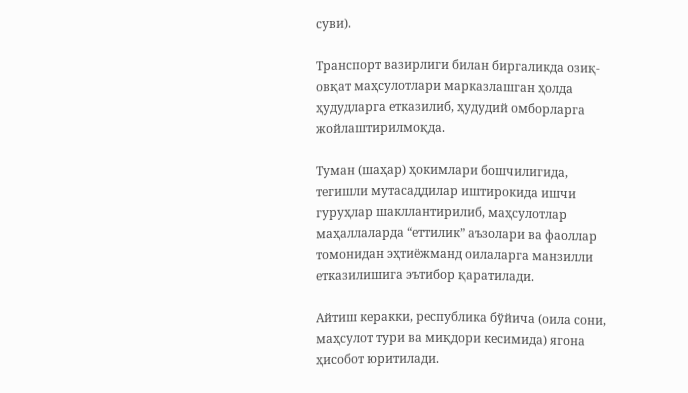суви).

Транспорт вазирлиги билан биргаликда озиқ-овқат маҳсулотлари марказлашган ҳолда ҳудудларга етказилиб, ҳудудий омборларга жойлаштирилмоқда.

Туман (шаҳар) ҳокимлари бошчилигида, тегишли мутасаддилар иштирокида ишчи гуруҳлар шакллантирилиб, маҳсулотлар маҳаллаларда “еттилик” аъзолари ва фаоллар томонидан эҳтиёжманд оилаларга манзилли етказилишига эътибор қаратилади.

Айтиш керакки, республика бўйича (оила сони, маҳсулот тури ва миқдори кесимида) ягона ҳисобот юритилади.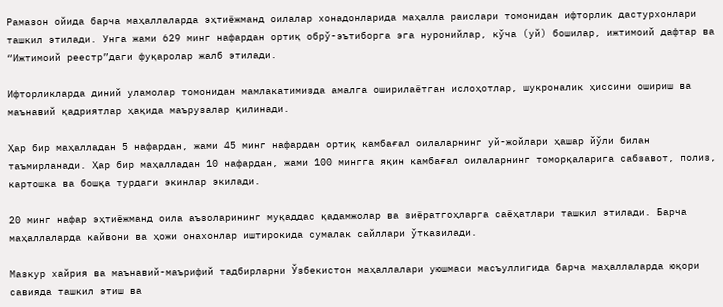Рамазон ойида барча маҳаллаларда эҳтиёжманд оилалар хонадонларида маҳалла раислари томонидан ифторлик дастурхонлари ташкил этилади. Унга жами 629 минг нафардан ортиқ обрў-эътиборга эга нуронийлар, кўча (уй) бошилар, ижтимоий дафтар ва “Ижтимоий реестр”даги фуқаролар жалб этилади.

Ифторликларда диний уламолар томонидан мамлакатимизда амалга оширилаётган ислоҳотлар, шукроналик ҳиссини ошириш ва маънавий қадриятлар ҳақида маърузалар қилинади.

Ҳар бир маҳалладан 5 нафардан, жами 45 минг нафардан ортиқ камбағал оилаларнинг уй-жойлари ҳашар йўли билан таъмирланади. Ҳар бир маҳалладан 10 нафардан, жами 100 мингга яқин камбағал оилаларнинг томорқаларига сабзавот, полиз, картошка ва бошқа турдаги экинлар экилади.

20 минг нафар эҳтиёжманд оила аъзоларининг муқаддас қадамжолар ва зиёратгоҳларга саёҳатлари ташкил этилади. Барча маҳаллаларда кайвони ва ҳожи онахонлар иштирокида сумалак сайллари ўтказилади.

Мазкур хайрия ва маънавий-маърифий тадбирларни Ўзбекистон маҳаллалари уюшмаси масъуллигида барча маҳаллаларда юқори савияда ташкил этиш ва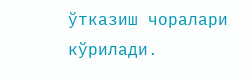ўтказиш чоралари кўрилади.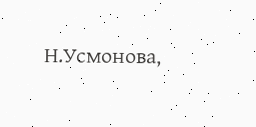Н.Усмонова,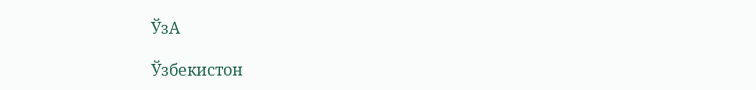ЎзА

Ўзбекистон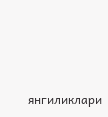янгиликлари